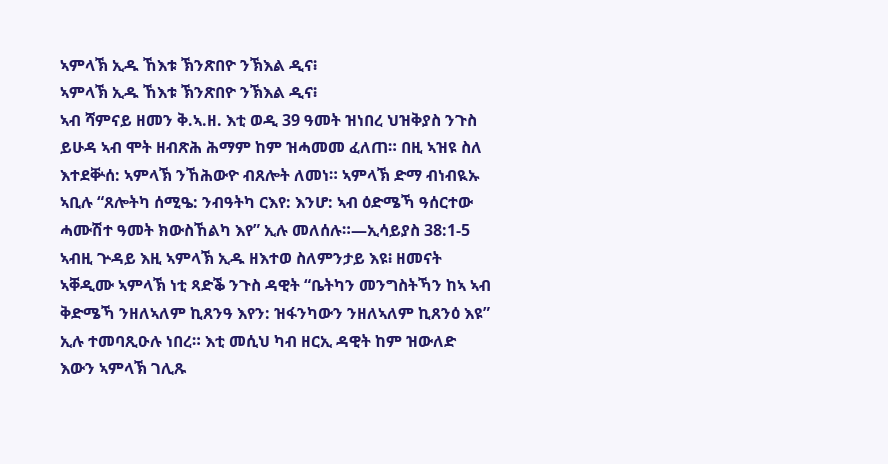ኣምላኽ ኢዱ ኸእቱ ኽንጽበዮ ንኽእል ዲና፧
ኣምላኽ ኢዱ ኸእቱ ኽንጽበዮ ንኽእል ዲና፧
ኣብ ሻምናይ ዘመን ቅ.ኣ.ዘ. እቲ ወዲ 39 ዓመት ዝነበረ ህዝቅያስ ንጉስ ይሁዳ ኣብ ሞት ዘብጽሕ ሕማም ከም ዝሓመመ ፈለጠ። በዚ ኣዝዩ ስለ እተደቝሰ: ኣምላኽ ንኸሕውዮ ብጸሎት ለመነ። ኣምላኽ ድማ ብነብዪኡ ኣቢሉ “ጸሎትካ ሰሚዔ: ንብዓትካ ርእየ: እንሆ: ኣብ ዕድሜኻ ዓሰርተው ሓሙሽተ ዓመት ክውስኸልካ እየ” ኢሉ መለሰሉ።—ኢሳይያስ 38:1-5
ኣብዚ ጕዳይ እዚ ኣምላኽ ኢዱ ዘእተወ ስለምንታይ እዩ፧ ዘመናት ኣቐዲሙ ኣምላኽ ነቲ ጻድቕ ንጉስ ዳዊት “ቤትካን መንግስትኻን ከኣ ኣብ ቅድሜኻ ንዘለኣለም ኪጸንዓ እየን: ዝፋንካውን ንዘለኣለም ኪጸንዕ እዩ” ኢሉ ተመባጺዑሉ ነበረ። እቲ መሲህ ካብ ዘርኢ ዳዊት ከም ዝውለድ እውን ኣምላኽ ገሊጹ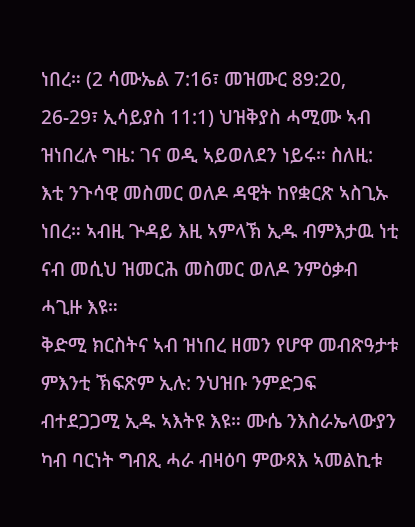ነበረ። (2 ሳሙኤል 7:16፣ መዝሙር 89:20, 26-29፣ ኢሳይያስ 11:1) ህዝቅያስ ሓሚሙ ኣብ ዝነበረሉ ግዜ: ገና ወዲ ኣይወለደን ነይሩ። ስለዚ: እቲ ንጉሳዊ መስመር ወለዶ ዳዊት ከየቋርጽ ኣስጊኡ ነበረ። ኣብዚ ጕዳይ እዚ ኣምላኽ ኢዱ ብምእታዉ ነቲ ናብ መሲህ ዝመርሕ መስመር ወለዶ ንምዕቃብ ሓጊዙ እዩ።
ቅድሚ ክርስትና ኣብ ዝነበረ ዘመን የሆዋ መብጽዓታቱ ምእንቲ ኽፍጽም ኢሉ: ንህዝቡ ንምድጋፍ ብተደጋጋሚ ኢዱ ኣእትዩ እዩ። ሙሴ ንእስራኤላውያን ካብ ባርነት ግብጺ ሓራ ብዛዕባ ምውጻእ ኣመልኪቱ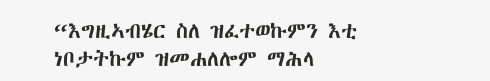“እግዚኣብሄር ስለ ዝፈተወኩምን እቲ ነቦታትኩም ዝመሐለሎም ማሕላ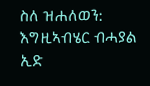ስለ ዝሐለወን: እግዚኣብሄር ብሓያል ኢድ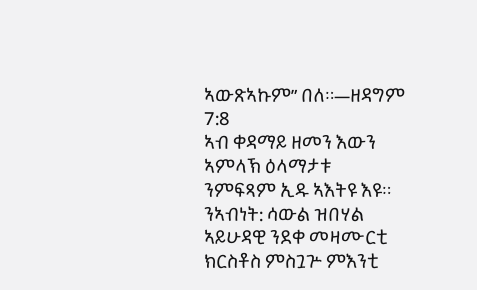ኣውጽኣኩም” በለ።—ዘዳግም 7:8
ኣብ ቀዳማይ ዘመን እውን ኣምላኽ ዕላማታቱ ንምፍጻም ኢዱ ኣእትዩ እዩ። ንኣብነት: ሳውል ዝበሃል ኣይሁዳዊ ንደቀ መዛሙርቲ ክርስቶስ ምስጓጕ ምእንቲ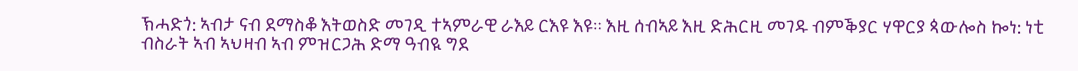ኽሓድጎ: ኣብታ ናብ ደማስቆ እትወስድ መገዲ ተኣምራዊ ራእይ ርእዩ እዩ። እዚ ሰብኣይ እዚ ድሕርዚ መገዱ ብምቕያር ሃዋርያ ጳውሎስ ኰነ: ነቲ ብስራት ኣብ ኣህዛብ ኣብ ምዝርጋሕ ድማ ዓብዪ ግደ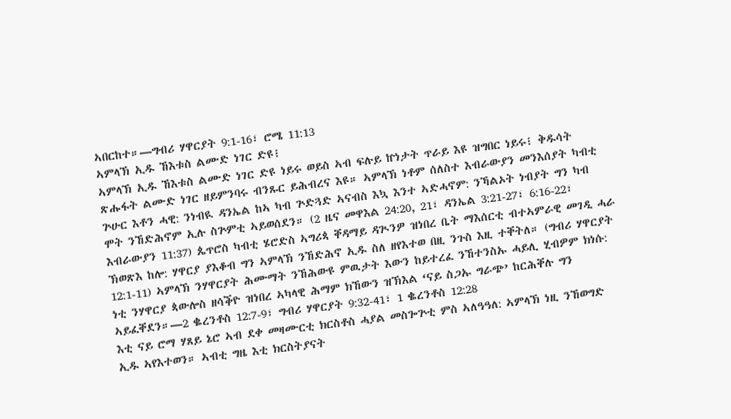ኣበርከተ።—ግብሪ ሃዋርያት 9:1-16፣ ሮሜ 11:13
ኣምላኽ ኢዱ ኸእቱስ ልሙድ ነገር ድዩ፧
ኣምላኽ ኢዱ ኸእቱስ ልሙድ ነገር ድዩ ነይሩ ወይስ ኣብ ፍሉይ ኵነታት ጥራይ እዩ ዝግበር ነይሩ፧ ቅዱሳት ጽሑፋት ልሙድ ነገር ዘይምንባሩ ብንጹር ይሕብረና እዩ። ኣምላኽ ነቶም ሰለስተ እብራውያን መንእሰያት ካብቲ ጕሁር እቶን ሓዊ: ንነብዪ ዳንኤል ከኣ ካብ ጕድጓድ ኣናብስ እኳ እንተ ኣድሓኖም: ንኻልኦት ነብያት ግን ካብ ሞት ንኸድሕኖም ኢሉ ስጕምቲ ኣይወሰደን። (2 ዜና መዋእል 24:20, 21፣ ዳንኤል 3:21-27፣ 6:16-22፣ እብራውያን 11:37) ጴጥሮስ ካብቲ ሄሮድስ ኣግሪጳ ቐዳማይ ዳጒንዎ ዝነበረ ቤት ማእሰርቲ ብተኣምራዊ መገዲ ሓራ ኽወጽእ ከሎ: ሃዋርያ ያእቆብ ግን ኣምላኽ ንኸድሕኖ ኢዱ ስለ ዘየእተወ በዚ ንጉስ እዚ ተቐትለ። (ግብሪ ሃዋርያት 12:1-11) ኣምላኽ ንሃዋርያት ሕሙማት ንኸሕውዩ ምዉታት እውን ከይተረፈ ንኸተንስኡ ሓይሊ ሂብዎም ክነሱ: ነቲ ንሃዋርያ ጳውሎስ ዘሳቕዮ ዝነበረ ኣካላዊ ሕማም ክኸውን ዝኽእል ‘ናይ ስጋኡ ግራጭ’ ከርሕቐሉ ግን ኣይፈቐደን።—2 ቈረንቶስ 12:7-9፣ ግብሪ ሃዋርያት 9:32-41፣ 1 ቈረንቶስ 12:28
እቲ ናይ ሮማ ሃጸይ ኔሮ ኣብ ደቀ መዛሙርቲ ክርስቶስ ሓያል መስጐጕቲ ምስ ኣለዓዓለ: ኣምላኽ ነዚ ንኸወግድ ኢዱ ኣየእተወን። ኣብቲ ግዜ እቲ ክርስትያናት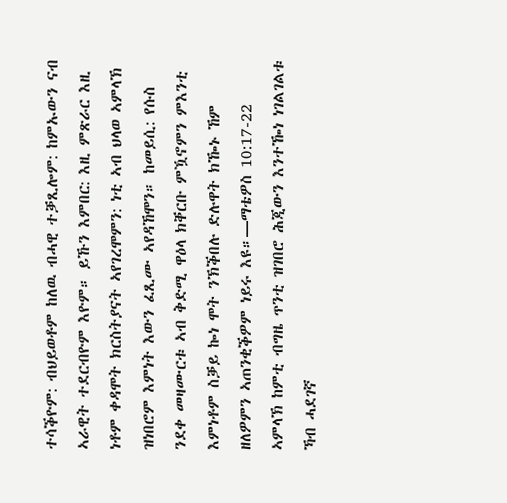ተሳቕዮም: ብህይወቶም ከለዉ ብሓዊ ተቓጺሎም: ከምኡውን ናብ ኣራዊት ተደርብዮም እዮም። ይኹን እምበር: እዚ ምጽራር እዚ ነቶም ቀዳሞት ክርስትያናት ኣየገረሞምን: ነቲ ኣብ ህላወ ኣምላኽ ዝነበሮም እምነት እውን ፈጺሙ ኣየዳኸሞን። ከመይሲ: የሱስ ንደቀ መዛሙርቱ ኣብ ቅድሚ ዋዕላ ክቐርቡ ምዃኖምን ምእንቲ እምነቶም ስቓይ ኰነ ሞት ንኽቕበሉ ድሉዋት ክዀኑ ኸም ዘለዎምን ኣጠንቂቕዎም ነይሩ እዩ።—ማቴዎስ 10:17-22
ኣምላኽ ከምቲ ብግዜ ጥንቲ ዝገበሮ ሕጂውን እንተዀነ ነገልገልቱ ኻብ ሓደገኛ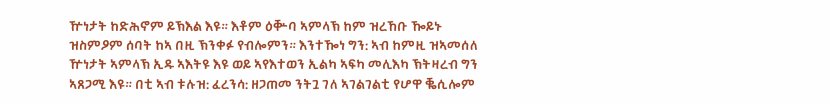ዅነታት ከድሕኖም ይኽእል እዩ። እቶም ዕቝባ ኣምላኽ ከም ዝረኸቡ ዀይኑ ዝስምዖም ሰባት ከኣ በዚ ኽንቀፉ የብሎምን። እንተዀነ ግን: ኣብ ከምዚ ዝኣመሰለ ዅነታት ኣምላኽ ኢዱ ኣእትዩ እዩ ወይ ኣየእተወን ኢልካ ኣፍካ መሊእካ ኽትዛረብ ግን ኣጸጋሚ እዩ። በቲ ኣብ ቱሉዝ: ፈረንሳ: ዘጋጠመ ንትጓ ገለ ኣገልገልቲ የሆዋ ቘሲሎም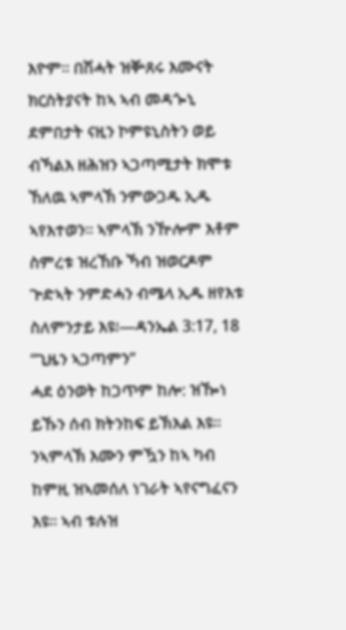እዮም። በሽሓት ዝቝጸሩ እሙናት ክርስትያናት ከኣ ኣብ መዳጐኒ ደምበታት ናዚን ኮምዩኒስትን ወይ ብኻልእ ዘሕዝን ኣጋጣሚታት ክሞቱ ኸለዉ ኣምላኽ ንምውጋዱ ኢዱ ኣየእተወን። ኣምላኽ ንዅሎም እቶም ስምረቱ ዝረኸቡ ኻብ ዝወርዶም ጕድኣት ንምድሓን ብሜላ ኢዱ ዘየእቱ ስለምንታይ እዩ፧—ዳንኤል 3:17, 18
“ጊዜን ኣጋጣምን”
ሓደ ዕንወት ከጋጥም ከሎ: ዝዀነ ይኹን ሰብ ክትንከፍ ይኽእል እዩ። ንኣምላኽ እሙን ምዃን ከኣ ካብ ከምዚ ዝኣመሰለ ነገራት ኣየናግፈናን እዩ። ኣብ ቱሉዝ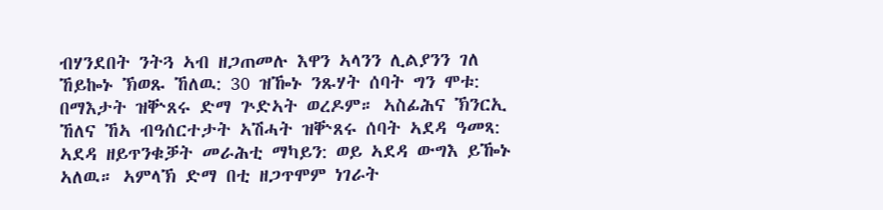ብሃንደበት ንትጓ ኣብ ዘጋጠመሉ እዋን ኣላንን ሊልያንን ገለ ኸይኰኑ ኽወጹ ኸለዉ: 30 ዝዀኑ ንጹሃት ሰባት ግን ሞቱ: በማእታት ዝቝጸሩ ድማ ጕድኣት ወረዶም። ኣስፊሕና ኽንርኢ ኸለና ኸኣ ብዓሰርተታት ኣሽሓት ዝቝጸሩ ሰባት ኣደዳ ዓመጻ: ኣደዳ ዘይጥንቁቓት መራሕቲ ማካይን: ወይ ኣደዳ ውግእ ይዀኑ ኣለዉ። ኣምላኽ ድማ በቲ ዘጋጥሞም ነገራት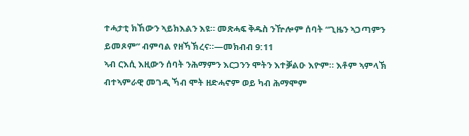ተሓታቲ ክኸውን ኣይክእልን እዩ። መጽሓፍ ቅዱስ ንዅሎም ሰባት “ጊዜን ኣጋጣምን ይመጾም” ብምባል የዘኻኽረና።—መክብብ 9:11
ኣብ ርእሲ እዚውን ሰባት ንሕማምን እርጋንን ሞትን እተቓልዑ እዮም። እቶም ኣምላኽ ብተኣምራዊ መገዲ ኻብ ሞት ዘድሓኖም ወይ ካብ ሕማሞም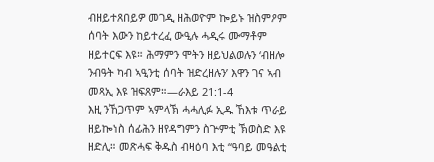ብዘይተጸበይዎ መገዲ ዘሕወዮም ኰይኑ ዝስምዖም ሰባት እውን ከይተረፈ ውዒሉ ሓዲሩ ሙማቶም ዘይተርፍ እዩ። ሕማምን ሞትን ዘይህልወሉን ‘ብዘሎ ንብዓት ካብ ኣዒንቲ ሰባት ዝድረዘሉን’ እዋን ገና ኣብ መጻኢ እዩ ዝፍጸም።—ራእይ 21:1-4
እዚ ንኸጋጥም ኣምላኽ ሓሓሊፉ ኢዱ ኸእቱ ጥራይ ዘይኰነስ ሰፊሕን ዘየዳግምን ስጕምቲ ኽወስድ እዩ ዘድሊ። መጽሓፍ ቅዱስ ብዛዕባ እቲ “ዓባይ መዓልቲ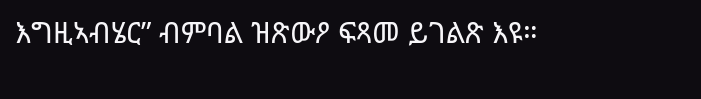እግዚኣብሄር” ብምባል ዝጽውዖ ፍጻመ ይገልጽ እዩ።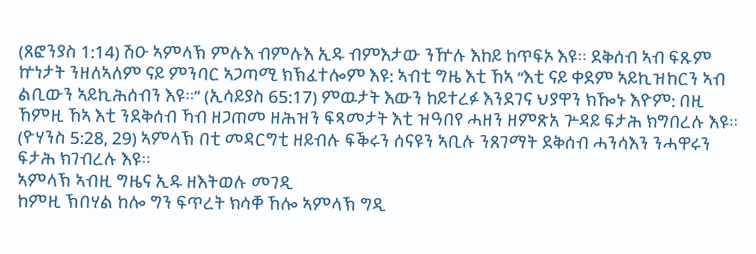(ጸፎንያስ 1:14) ሽዑ ኣምላኽ ምሉእ ብምሉእ ኢዱ ብምእታው ንዅሉ እከይ ከጥፍኦ እዩ። ደቅሰብ ኣብ ፍጹም ኵነታት ንዘለኣለም ናይ ምንባር ኣጋጣሚ ክኽፈተሎም እዩ: ኣብቲ ግዜ እቲ ኸኣ “እቲ ናይ ቀደም ኣይኪዝከርን ኣብ ልቢውን ኣይኪሕሰብን እዩ።” (ኢሳይያስ 65:17) ምዉታት እውን ከይተረፉ እንደገና ህያዋን ክዀኑ እዮም: በዚ ኸምዚ ኸኣ እቲ ንደቅሰብ ኻብ ዘጋጠመ ዘሕዝን ፍጻመታት እቲ ዝዓበየ ሓዘን ዘምጽአ ጕዳይ ፍታሕ ክግበረሉ እዩ። (ዮሃንስ 5:28, 29) ኣምላኽ በቲ መዳርግቲ ዘይብሉ ፍቕሩን ሰናዩን ኣቢሉ ንጸገማት ደቅሰብ ሓንሳእን ንሓዋሩን ፍታሕ ክገብረሉ እዩ።
ኣምላኽ ኣብዚ ግዜና ኢዱ ዘእትወሉ መገዲ
ከምዚ ኽበሃል ከሎ ግን ፍጥረት ክሳቐ ኸሎ ኣምላኽ ግዲ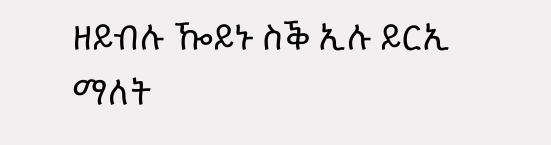ዘይብሉ ዀይኑ ስቕ ኢሉ ይርኢ ማለት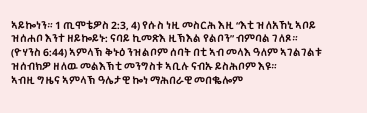ኣይኰነን። 1 ጢሞቴዎስ 2:3, 4) የሱስ ነዚ መስርሕ እዚ “እቲ ዝለአኸኒ ኣቦይ ዝሰሐቦ እንተ ዘይኰይኑ: ናባይ ኪመጽእ ዚኽእል የልቦን” ብምባል ገለጾ። (ዮሃንስ 6:44) ኣምላኽ ቅኑዕ ንዝልቦም ሰባት በቲ ኣብ መላእ ዓለም ኣገልገልቱ ዝሰብክዎ ዘለዉ መልእኽቲ መንግስቱ ኣቢሉ ናብኡ ይስሕቦም እዩ።
ኣብዚ ግዜና ኣምላኽ ዓሌታዊ ኰነ ማሕበራዊ መበቈሎም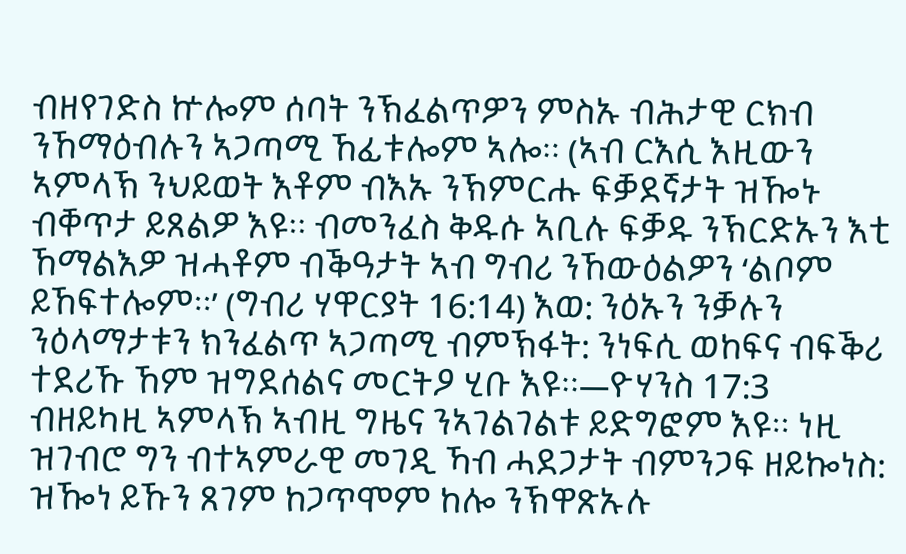ብዘየገድስ ኵሎም ሰባት ንኽፈልጥዎን ምስኡ ብሕታዊ ርክብ ንኸማዕብሉን ኣጋጣሚ ኸፊቱሎም ኣሎ። (ኣብ ርእሲ እዚውን ኣምላኽ ንህይወት እቶም ብእኡ ንኽምርሑ ፍቓደኛታት ዝዀኑ ብቐጥታ ይጸልዎ እዩ። ብመንፈስ ቅዱሱ ኣቢሉ ፍቓዱ ንኽርድኡን እቲ ኸማልእዎ ዝሓቶም ብቕዓታት ኣብ ግብሪ ንኸውዕልዎን ‘ልቦም ይኸፍተሎም።’ (ግብሪ ሃዋርያት 16:14) እወ: ንዕኡን ንቓሉን ንዕላማታቱን ክንፈልጥ ኣጋጣሚ ብምኽፋት: ንነፍሲ ወከፍና ብፍቕሪ ተደሪኹ ኸም ዝግደሰልና መርትዖ ሂቡ እዩ።—ዮሃንስ 17:3
ብዘይካዚ ኣምላኽ ኣብዚ ግዜና ንኣገልገልቱ ይድግፎም እዩ። ነዚ ዝገብሮ ግን ብተኣምራዊ መገዲ ኻብ ሓደጋታት ብምንጋፍ ዘይኰነስ: ዝዀነ ይኹን ጸገም ከጋጥሞም ከሎ ንኽዋጽኡሉ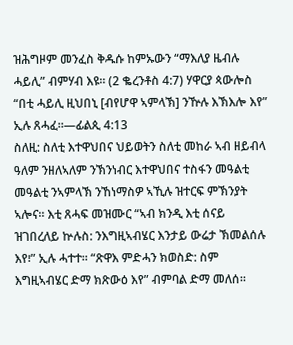ዝሕግዞም መንፈስ ቅዱሱ ከምኡውን “ማእለያ ዜብሉ ሓይሊ” ብምሃብ እዩ። (2 ቈረንቶስ 4:7) ሃዋርያ ጳውሎስ “በቲ ሓይሊ ዚህበኒ [ብየሆዋ ኣምላኽ] ንዅሉ እኽእሎ እየ” ኢሉ ጸሓፈ።—ፊልጲ 4:13
ስለዚ: ስለቲ እተዋህበና ህይወትን ስለቲ መከራ ኣብ ዘይብላ ዓለም ንዘለኣለም ንኽንነብር እተዋህበና ተስፋን መዓልቲ መዓልቲ ንኣምላኽ ንኸነማስዎ ኣኺሉ ዝተርፍ ምኽንያት ኣሎና። እቲ ጸሓፍ መዝሙር “ኣብ ክንዲ እቲ ሰናይ ዝገበረለይ ኵሉስ: ንእግዚኣብሄር እንታይ ውሬታ ኽመልሰሉ እየ፧” ኢሉ ሓተተ። “ጽዋእ ምድሓን ክወስድ: ስም እግዚኣብሄር ድማ ክጽውዕ እየ” ብምባል ድማ መለሰ።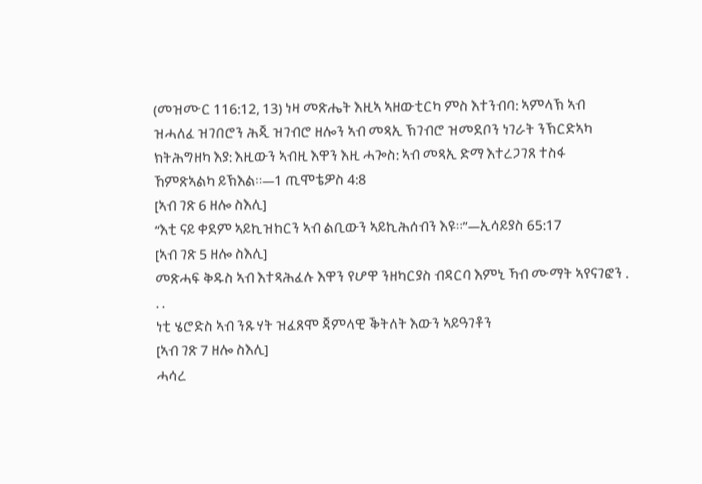(መዝሙር 116:12, 13) ነዛ መጽሔት እዚኣ ኣዘውቲርካ ምስ እተንብባ: ኣምላኽ ኣብ ዝሓለፈ ዝገበሮን ሕጂ ዝገብሮ ዘሎን ኣብ መጻኢ ኽገብሮ ዝመደቦን ነገራት ንኽርድኣካ ክትሕግዘካ እያ: እዚውን ኣብዚ እዋን እዚ ሓጐስ: ኣብ መጻኢ ድማ እተረጋገጸ ተስፋ ኸምጽኣልካ ይኽእል።—1 ጢሞቴዎስ 4:8
[ኣብ ገጽ 6 ዘሎ ስእሊ]
“እቲ ናይ ቀደም ኣይኪዝከርን ኣብ ልቢውን ኣይኪሕሰብን እዩ።”—ኢሳይያስ 65:17
[ኣብ ገጽ 5 ዘሎ ስእሊ]
መጽሓፍ ቅዱስ ኣብ እተጻሕፈሉ እዋን የሆዋ ንዘካርያስ ብዳርባ እምኒ ኻብ ሙማት ኣየናገፎን . . .
ነቲ ሄሮድስ ኣብ ንጹሃት ዝፈጸሞ ጃምላዊ ቕትለት እውን ኣይዓገቶን
[ኣብ ገጽ 7 ዘሎ ስእሊ]
ሓሳረ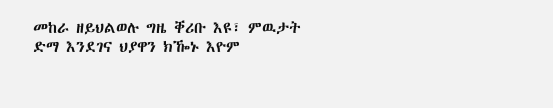መከራ ዘይህልወሉ ግዜ ቐሪቡ እዩ፣ ምዉታት ድማ እንደገና ህያዋን ክዀኑ እዮም